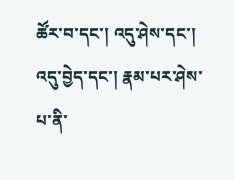ཚོར་བ་དང་། འདུ་ཤེས་དང་། འདུ་བྱེད་དང་། རྣམ་པར་ཤེས་པ་ནི་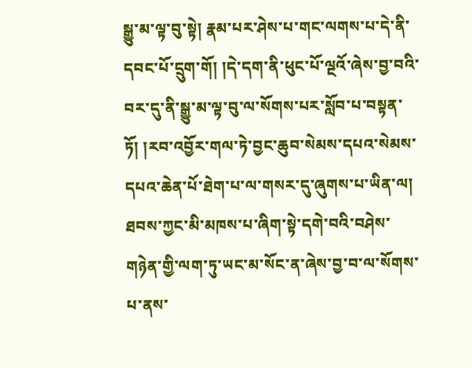སྒྱུ་མ་ལྟ་བུ་སྟེ། རྣམ་པར་ཤེས་པ་གང་ལགས་པ་དེ་ནི་དབང་པོ་དྲུག་གོ། །དེ་དག་ནི་ཕུང་པོ་ལྔའོ་ཞེས་བྱ་བའི་བར་དུ་ནི་སྒྱུ་མ་ལྟ་བུ་ལ་སོགས་པར་སློབ་པ་བསྟན་ཏོ། །རབ་འབྱོར་གལ་ཏེ་བྱང་ཆུབ་སེམས་དཔའ་སེམས་དཔའ་ཆེན་པོ་ཐེག་པ་ལ་གསར་དུ་ཞུགས་པ་ཡིན་ལ། ཐབས་ཀྱང་མི་མཁས་པ་ཞིག་སྟེ་དགེ་བའི་བཤེས་གཉེན་གྱི་ལག་ཏུ་ཡང་མ་སོང་ན་ཞེས་བྱ་བ་ལ་སོགས་པ་ནས་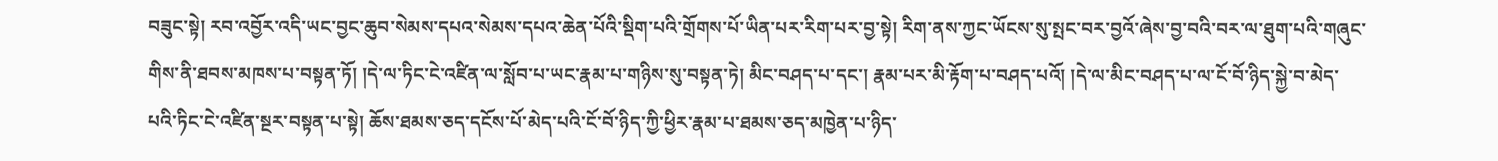བཟུང་སྟེ། རབ་འབྱོར་འདི་ཡང་བྱང་ཆུབ་སེམས་དཔའ་སེམས་དཔའ་ཆེན་པོའི་སྡིག་པའི་གྲོགས་པོ་ཡིན་པར་རིག་པར་བྱ་སྟེ། རིག་ནས་ཀྱང་ཡོངས་སུ་སྤང་བར་བྱའོ་ཞེས་བྱ་བའི་བར་ལ་ཐུག་པའི་གཞུང་གིས་ནི་ཐབས་མཁས་པ་བསྟན་ཏོ། །དེ་ལ་ཏིང་ངེ་འཛིན་ལ་སློབ་པ་ཡང་རྣམ་པ་གཉིས་སུ་བསྟན་ཏེ། མིང་བཤད་པ་དང་། རྣམ་པར་མི་རྟོག་པ་བཤད་པའོ། །དེ་ལ་མིང་བཤད་པ་ལ་ངོ་བོ་ཉིད་སྐྱེ་བ་མེད་པའི་ཏིང་ངེ་འཛིན་སྔར་བསྟན་པ་སྟེ། ཆོས་ཐམས་ཅད་དངོས་པོ་མེད་པའི་ངོ་བོ་ཉིད་ཀྱི་ཕྱིར་རྣམ་པ་ཐམས་ཅད་མཁྱེན་པ་ཉིད་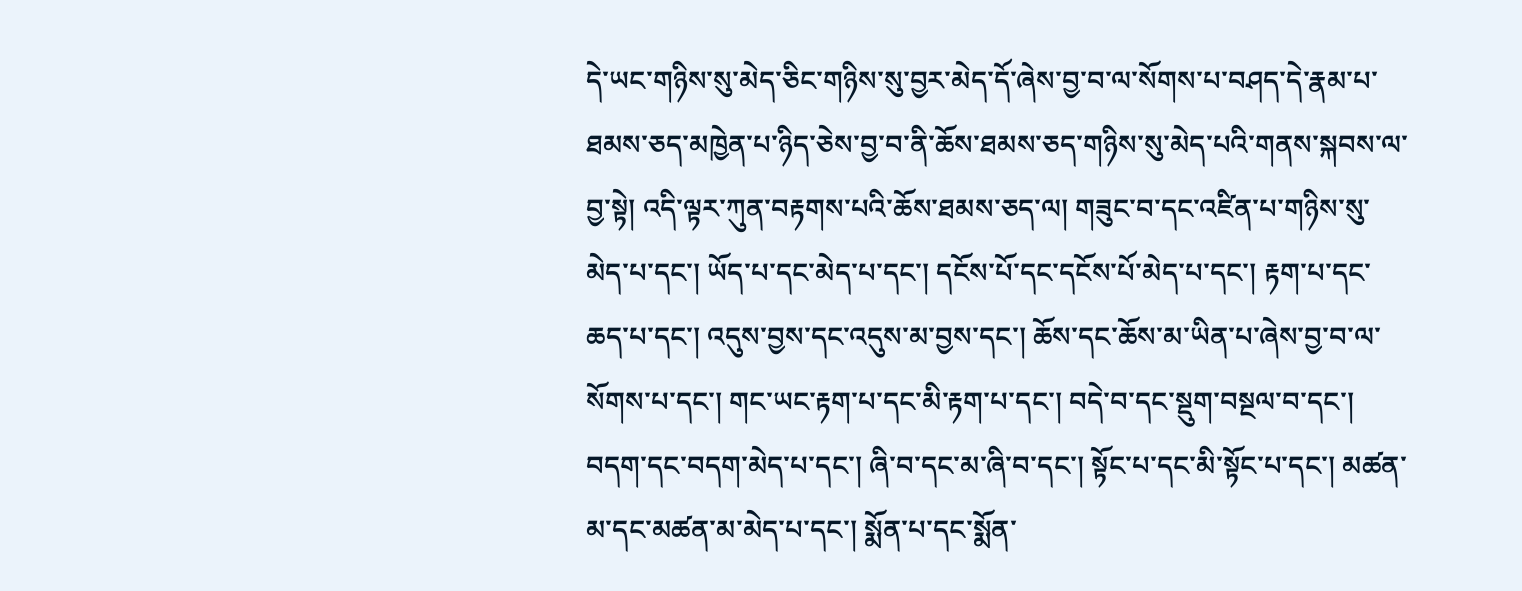དེ་ཡང་གཉིས་སུ་མེད་ཅིང་གཉིས་སུ་བྱར་མེད་དོ་ཞེས་བྱ་བ་ལ་སོགས་པ་བཤད་དེ་རྣམ་པ་ཐམས་ཅད་མཁྱེན་པ་ཉིད་ཅེས་བྱ་བ་ནི་ཆོས་ཐམས་ཅད་གཉིས་སུ་མེད་པའི་གནས་སྐབས་ལ་བྱ་སྟེ། འདི་ལྟར་ཀུན་བརྟགས་པའི་ཆོས་ཐམས་ཅད་ལ། གཟུང་བ་དང་འཛིན་པ་གཉིས་སུ་མེད་པ་དང་། ཡོད་པ་དང་མེད་པ་དང་། དངོས་པོ་དང་དངོས་པོ་མེད་པ་དང་། རྟག་པ་དང་ཆད་པ་དང་། འདུས་བྱས་དང་འདུས་མ་བྱས་དང་། ཆོས་དང་ཆོས་མ་ཡིན་པ་ཞེས་བྱ་བ་ལ་སོགས་པ་དང་། གང་ཡང་རྟག་པ་དང་མི་རྟག་པ་དང་། བདེ་བ་དང་སྡུག་བསྔལ་བ་དང་། བདག་དང་བདག་མེད་པ་དང་། ཞི་བ་དང་མ་ཞི་བ་དང་། སྟོང་པ་དང་མི་སྟོང་པ་དང་། མཚན་མ་དང་མཚན་མ་མེད་པ་དང་། སྨོན་པ་དང་སྨོན་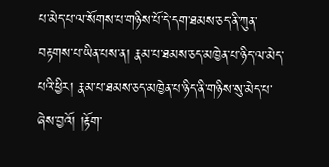པ་མེད་པ་ལ་སོགས་པ་གཉིས་པོ་དེ་དག་ཐམས་ཅད་ནི་ཀུན་བརྟགས་པ་ཡིན་པས་ན། རྣམ་པ་ཐམས་ཅད་མཁྱེན་པ་ཉིད་ལ་མེད་པའི་ཕྱིར། རྣམ་པ་ཐམས་ཅད་མཁྱེན་པ་ཉིད་ནི་གཉིས་སུ་མེད་པ་ཞེས་བྱའོ། །རྟོག་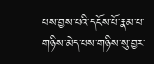པས་བྱས་པའི་དངོས་པོ་རྣམ་པ་གཉིས་མེད་པས་གཉིས་སུ་བྱར་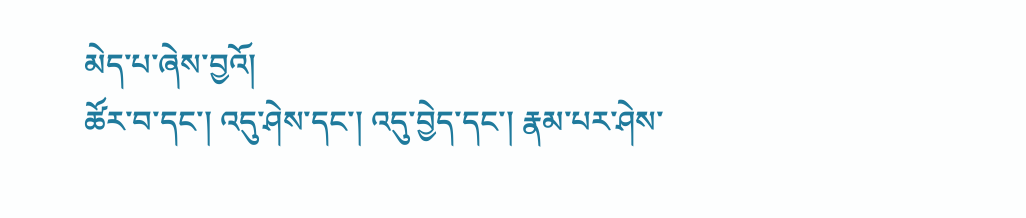མེད་པ་ཞེས་བྱའོ།
ཚོར་བ་དང་། འདུ་ཤེས་དང་། འདུ་བྱེད་དང་། རྣམ་པར་ཤེས་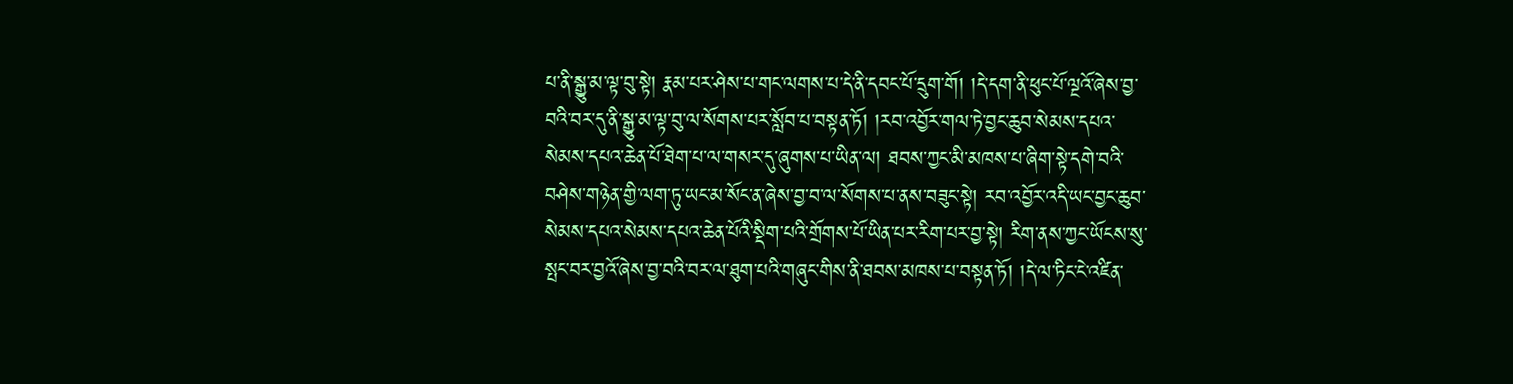པ་ནི་སྒྱུ་མ་ལྟ་བུ་སྟེ། རྣམ་པར་ཤེས་པ་གང་ལགས་པ་དེ་ནི་དབང་པོ་དྲུག་གོ། །དེ་དག་ནི་ཕུང་པོ་ལྔའོ་ཞེས་བྱ་བའི་བར་དུ་ནི་སྒྱུ་མ་ལྟ་བུ་ལ་སོགས་པར་སློབ་པ་བསྟན་ཏོ། །རབ་འབྱོར་གལ་ཏེ་བྱང་ཆུབ་སེམས་དཔའ་སེམས་དཔའ་ཆེན་པོ་ཐེག་པ་ལ་གསར་དུ་ཞུགས་པ་ཡིན་ལ། ཐབས་ཀྱང་མི་མཁས་པ་ཞིག་སྟེ་དགེ་བའི་བཤེས་གཉེན་གྱི་ལག་ཏུ་ཡང་མ་སོང་ན་ཞེས་བྱ་བ་ལ་སོགས་པ་ནས་བཟུང་སྟེ། རབ་འབྱོར་འདི་ཡང་བྱང་ཆུབ་སེམས་དཔའ་སེམས་དཔའ་ཆེན་པོའི་སྡིག་པའི་གྲོགས་པོ་ཡིན་པར་རིག་པར་བྱ་སྟེ། རིག་ནས་ཀྱང་ཡོངས་སུ་སྤང་བར་བྱའོ་ཞེས་བྱ་བའི་བར་ལ་ཐུག་པའི་གཞུང་གིས་ནི་ཐབས་མཁས་པ་བསྟན་ཏོ། །དེ་ལ་ཏིང་ངེ་འཛིན་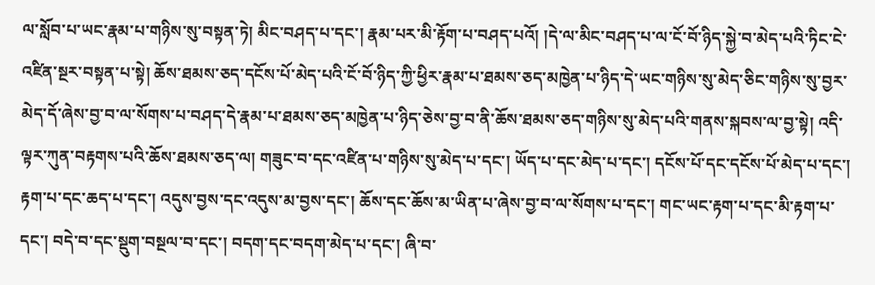ལ་སློབ་པ་ཡང་རྣམ་པ་གཉིས་སུ་བསྟན་ཏེ། མིང་བཤད་པ་དང་། རྣམ་པར་མི་རྟོག་པ་བཤད་པའོ། །དེ་ལ་མིང་བཤད་པ་ལ་ངོ་བོ་ཉིད་སྐྱེ་བ་མེད་པའི་ཏིང་ངེ་འཛིན་སྔར་བསྟན་པ་སྟེ། ཆོས་ཐམས་ཅད་དངོས་པོ་མེད་པའི་ངོ་བོ་ཉིད་ཀྱི་ཕྱིར་རྣམ་པ་ཐམས་ཅད་མཁྱེན་པ་ཉིད་དེ་ཡང་གཉིས་སུ་མེད་ཅིང་གཉིས་སུ་བྱར་མེད་དོ་ཞེས་བྱ་བ་ལ་སོགས་པ་བཤད་དེ་རྣམ་པ་ཐམས་ཅད་མཁྱེན་པ་ཉིད་ཅེས་བྱ་བ་ནི་ཆོས་ཐམས་ཅད་གཉིས་སུ་མེད་པའི་གནས་སྐབས་ལ་བྱ་སྟེ། འདི་ལྟར་ཀུན་བརྟགས་པའི་ཆོས་ཐམས་ཅད་ལ། གཟུང་བ་དང་འཛིན་པ་གཉིས་སུ་མེད་པ་དང་། ཡོད་པ་དང་མེད་པ་དང་། དངོས་པོ་དང་དངོས་པོ་མེད་པ་དང་། རྟག་པ་དང་ཆད་པ་དང་། འདུས་བྱས་དང་འདུས་མ་བྱས་དང་། ཆོས་དང་ཆོས་མ་ཡིན་པ་ཞེས་བྱ་བ་ལ་སོགས་པ་དང་། གང་ཡང་རྟག་པ་དང་མི་རྟག་པ་དང་། བདེ་བ་དང་སྡུག་བསྔལ་བ་དང་། བདག་དང་བདག་མེད་པ་དང་། ཞི་བ་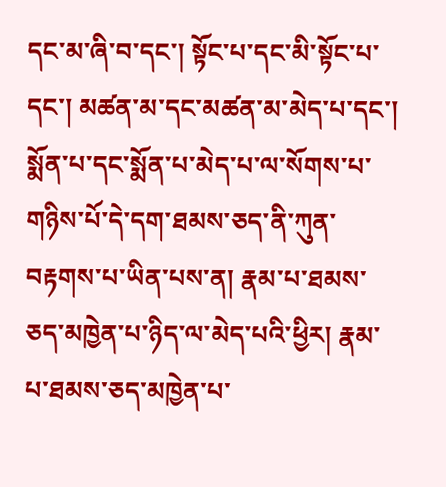དང་མ་ཞི་བ་དང་། སྟོང་པ་དང་མི་སྟོང་པ་དང་། མཚན་མ་དང་མཚན་མ་མེད་པ་དང་། སྨོན་པ་དང་སྨོན་པ་མེད་པ་ལ་སོགས་པ་གཉིས་པོ་དེ་དག་ཐམས་ཅད་ནི་ཀུན་བརྟགས་པ་ཡིན་པས་ན། རྣམ་པ་ཐམས་ཅད་མཁྱེན་པ་ཉིད་ལ་མེད་པའི་ཕྱིར། རྣམ་པ་ཐམས་ཅད་མཁྱེན་པ་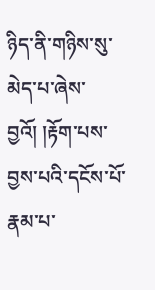ཉིད་ནི་གཉིས་སུ་མེད་པ་ཞེས་བྱའོ། །རྟོག་པས་བྱས་པའི་དངོས་པོ་རྣམ་པ་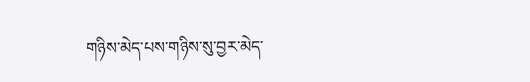གཉིས་མེད་པས་གཉིས་སུ་བྱར་མེད་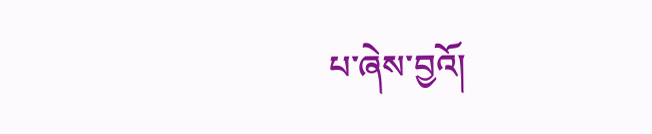པ་ཞེས་བྱའོ།